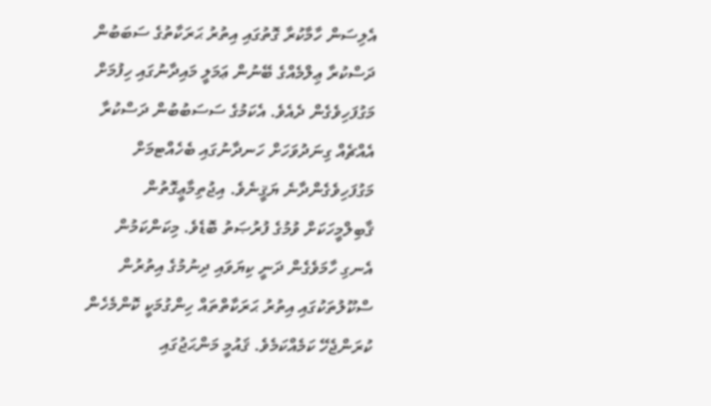އެލިސަން ހާމާކުރާ ގޮތުގައި އިތުރު ޙަރަކާތުގެ ސަބަބުން ދަސްކުރާ ޢިލްމެއްގެ ބޭނުން ޢަމަލީ މައިދާނުގައި ހިފުމަށް މަގުފަހިވެގެން ދެއެވެ. އެކަމުގެ ސަސަބުބުން ދަސްކުރާ އެއްޗެއް ގިނަދުވަހަށް ހަނދާނުގައި ބެހެއްޓމަށް މަގުފަހިވެގެންދާނެ ޔަޤީނެވެ. އިޖުތިމާޢީގޮތުން ޤާބިލްމީހަކަށް ވުމުގެ ފުރުޞަތު ބޮޑެވެ. މިކަންކަމުން އެނގި ހާމަވެގެން ދަނީ ކިޔަވައި ދިނުމުގެ އިތުރުން ސްކޫލުތަކުގައި އިތުރު ޙަރަކާތްތައް ހިންގުމަކީ ކޮންމެހެން ކުރަންޖެހޭ ކަމެއްކަމެވެ. ޤައުމީ މަންޙަޖުގައި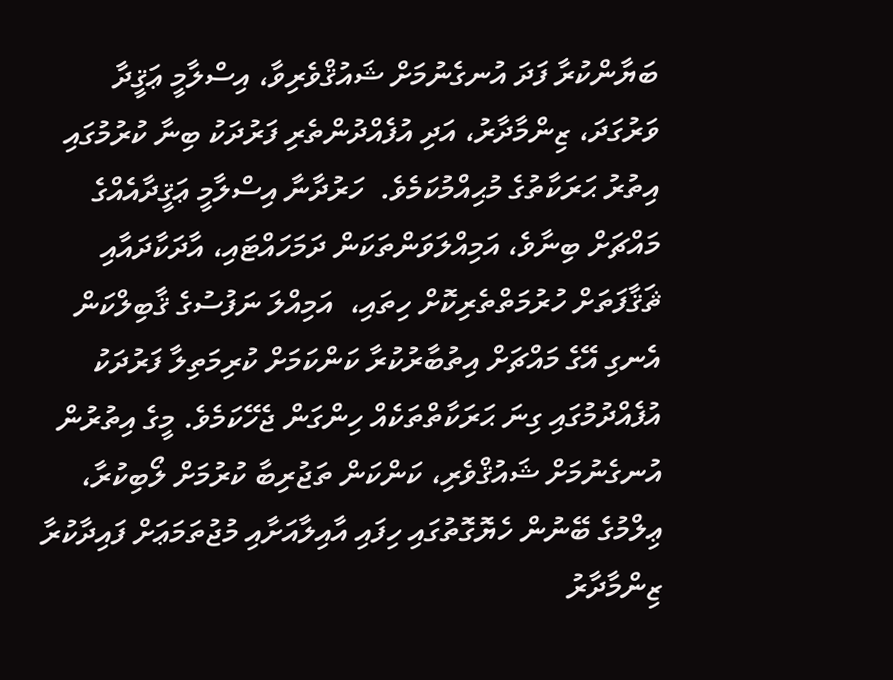ބަޔާންކުރާ ފަދަ އުނގެނުމަށް ޝައުޤްވެރިވާ، އިސްލާމީ ޢަޤީދާ ވަރުގަދަ، ޒިންމާދާރު، އަދި އުފެއްދުންތެރި ފަރުދަކު ބިނާ ކުރުމުގައި އިތުރު ޙަރަކާތުގެ މުޙިއްމުކަމެވެ.  ހަރުދާނާ އިސްލާމީ ޢަޤީދާއެއްގެ މައްޗަށް ބިނާވެ، އަމިއްލަވަންތަކަން ދަމަހައްޓައި، އާދަކާދައާއި ޘަޤާފަތަށް ހުރުމަތްތެރިކޮށް ހިތައި،  އަމިއްލަ ނަފުސުގެ ޤާބިލްކަން އެނގި އޭގެ މައްޗަށް އިތުބާރުކުރާ ކަންކަމަށް ކުރިމަތިލާ ފަރުދަކު އުފެއްދުމުގައި ގިނަ ޙަރަކާތްތަކެއް ހިންގަން ޖެހޭކަމެވެ. މީގެ އިތުރުން އުނގެނުމަށް ޝައުޤްވެރި، ކަންކަން ތަޖުރިބާ ކުރުމަށް ލޯބިކުރާ، ޢިލްމުގެ ބޭނުން ހެޔޮގޮތުގައި ހިފައި އާއިލާއަށާއި މުޖުތަމަޢަށް ފައިދާކުރާ ޒިންމާދާރު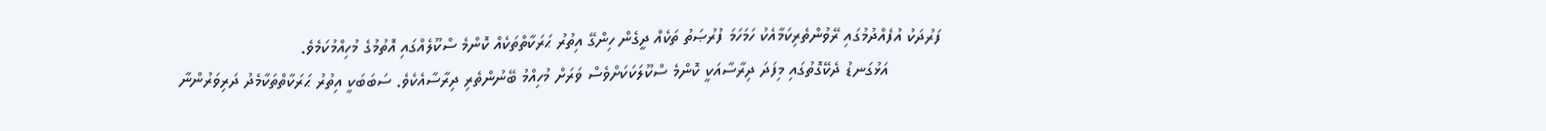ފަރުދަކު އުފެއްދުމުގައި ރޭވުންތެރިކަމާއެކު ހަމަހަމަ ފުރުޞަތު ތަކެއް ދީގެން ހިންގޭ އިތުރު ޙަރަކާތްތަކެއް ކޮންމެ ސްކޫލެއްގައި އޮތުމުގެ މުހިއްމުކަމެވެ.
           އަޅުގަނޑު ދެކޭގޮތުގައި މިފަދަ ދިރާސާއަކީ ކޮންމެ ސްކޫލަކަކަށްވެސް ވަރަށް މުހިއްމު ބޭނުންތެރި ދިރާސާއެކެވެ. ސަބަބަކީ އިތުރު ޙަރަކާތްތަކާމެދު ދަރިވަރުންނާ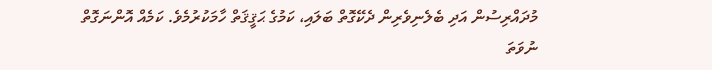މުދައްރިސުން އަދި ބެލެނިވެރިން ދެކޭގޮތް ބަލައި، ކަމުގެ ޙަޤީޤަތް ހާމަކުރުމެވެ. ކަމެއް އޮންނަގޮތް ނުވަތަ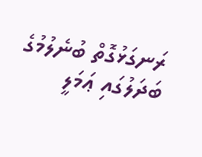ރަނގަޅުގޮތް ބުނެލުމުގެ ބަދަލުގައި ޢަމަލީ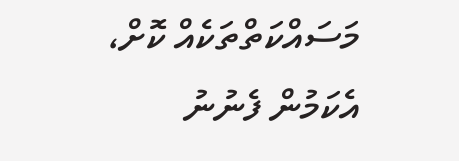މަސައްކަތްތަކެއް ކޮށް، އެކަމުން ފެނުނު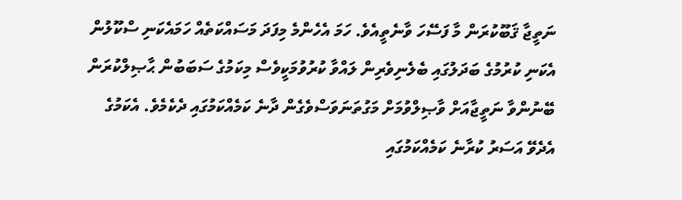ނަތީޖާ ޤަބޫކުރަން މާ ފަސޭހަ ވާނެތީއެވެ. ހަމަ އެހެންމެ މިފަދަ މަސައްކަތެއް ހަމައެކަނި ސްކޫލުން އެކަނި ކުރުމުގެ ބަދަލުގައި ބެލެނިވެރިން ލައްވާ ކުރުވުމަކީވެސް މިކަމުގެ ސަބަބުން ޙާޞިލްކުރަން ބޭނުންވާ ނަތީޖާއަށް ވާޞިލްވުމަށް މަގުތަނަވަސްވެގެން ދާނެ ކަމެއްކަމުގައި ދެކެމެވެ. އެކަމުގެ އެދެވޭ އަސަރު ކުރާނެ ކަމެއްކަމުގައި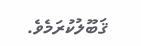ޤަބޫލުކުރަމެވެ.